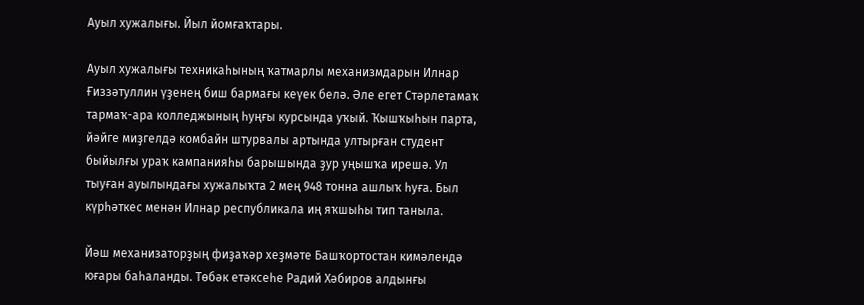Ауыл хужалығы. Йыл йомғаҡтары.

Ауыл хужалығы техникаһының ҡатмарлы механизмдарын Илнар Ғиззәтуллин үҙенең биш бармағы кеүек белә. Әле егет Стәрлетамаҡ тармаҡ-ара колледжының һуңғы курсында уҡый. Ҡышҡыһын парта, йәйге миҙгелдә комбайн штурвалы артында ултырған студент быйылғы ураҡ кампанияһы барышында ҙур уңышҡа ирешә. Ул тыуған ауылындағы хужалыҡта 2 мең 948 тонна ашлыҡ һуға. Был күрһәткес менән Илнар республикала иң яҡшыһы тип таныла.

Йәш механизаторҙың фиҙаҡәр хеҙмәте Башҡортостан кимәлендә юғары баһаланды. Төбәк етәксеһе Радий Хәбиров алдынғы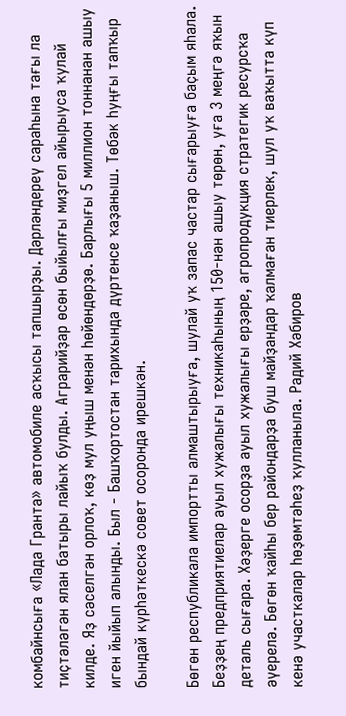комбайнсыға «Лада Гранта» автомобиле асҡысы тапшырҙы. Дәрләндереү сараһына тағы ла тиҫтәләгән ялан батыры лайыҡ булды. Аграрийҙар өсөн быйылғы миҙгел айырыуса ҡулай килде. Яҙ сәселгән орлоҡ, көҙ мул уңыш менән һөйөндөрҙө. Барлығы 5 миллион тоннанан ашыу иген йыйып алынды. Был - Башҡортостан тарихында дүртенсе ҡаҙаныш. Төбәк һуңғы тапҡыр бындай күрһәткескә совет осоронда ирешкән.

Бөгөн республикала импортты алмаштырыуға, шулай уҡ запас частар сығарыуға баҫым яһала. Беҙҙең предприятиелар ауыл хужалығы техникаһының 150-нән ашыу төрөн, уға 3 меңгә яҡын деталь сығара. Хәҙерге осорҙа ауыл хужалығы ерҙәре, агропродукция стратегик ресурсҡа әүерелә. Бөгөн ҡайһы бер райондарҙа буш майҙандар ҡалмаған тиерлек, шул уҡ ваҡытта күп кенә участкалар һөҙөмтәһеҙ ҡулланыла. Радий Хәбиров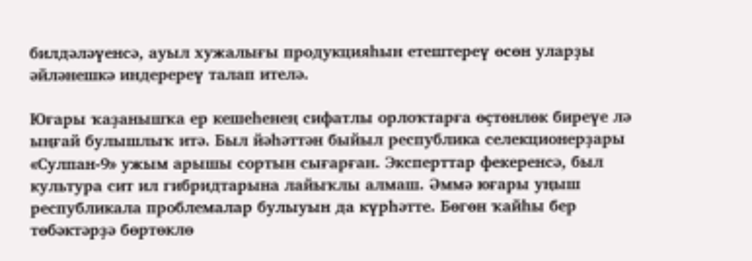билдәләүенсә, ауыл хужалығы продукцияһын етештереү өсөн уларҙы әйләнешкә индеререү талап ителә.

Юғары ҡаҙанышҡа ер кешеһенең сифатлы орлоҡтарға өҫтөнлөк биреүе лә ыңғай булышлыҡ итә. Был йәһәттән быйыл республика селекционерҙары «Сулпан-9» ужым арышы сортын сығарған. Эксперттар фекеренсә, был культура сит ил гибридтарына лайыҡлы алмаш. Әммә юғары уңыш республикала проблемалар булыуын да күрһәтте. Бөгөн ҡайһы бер төбәктәрҙә бөртөклө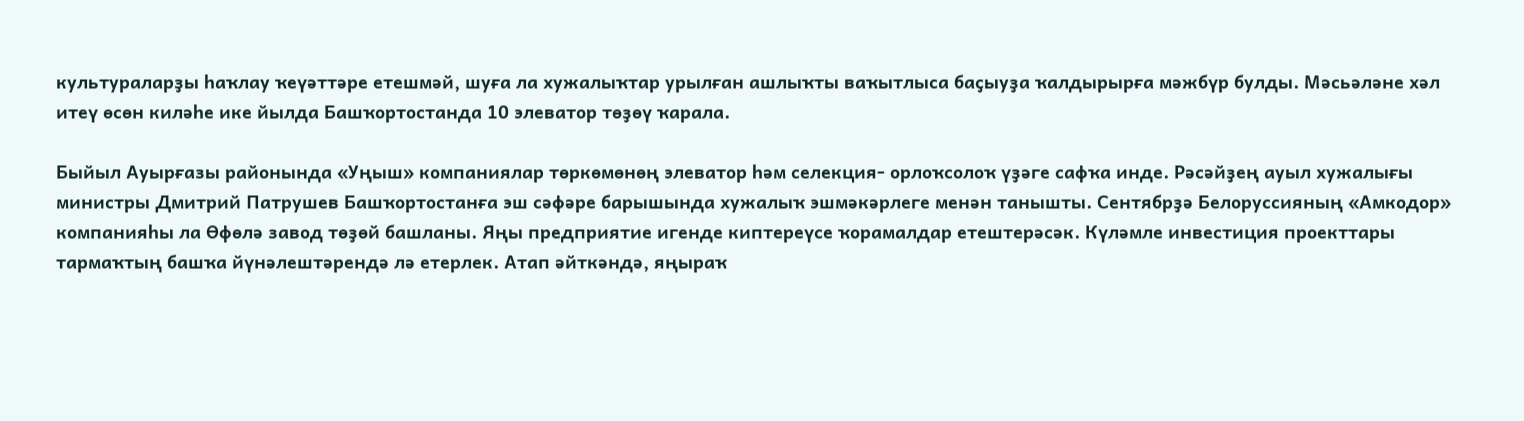культураларҙы һаҡлау ҡеүәттәре етешмәй, шуға ла хужалыҡтар урылған ашлыҡты ваҡытлыса баҫыуҙа ҡалдырырға мәжбүр булды. Мәсьәләне хәл итеү өсөн киләһе ике йылда Башҡортостанда 10 элеватор төҙөү ҡарала.

Быйыл Ауырғазы районында «Уңыш» компаниялар төркөмөнөң элеватор һәм селекция- орлоҡсолоҡ үҙәге сафҡа инде. Рәсәйҙең ауыл хужалығы министры Дмитрий Патрушев Башҡортостанға эш сәфәре барышында хужалыҡ эшмәкәрлеге менән танышты. Сентябрҙә Белоруссияның «Амкодор» компанияһы ла Өфөлә завод төҙөй башланы. Яңы предприятие игенде киптереүсе ҡорамалдар етештерәсәк. Күләмле инвестиция проекттары тармаҡтың башҡа йүнәлештәрендә лә етерлек. Атап әйткәндә, яңыраҡ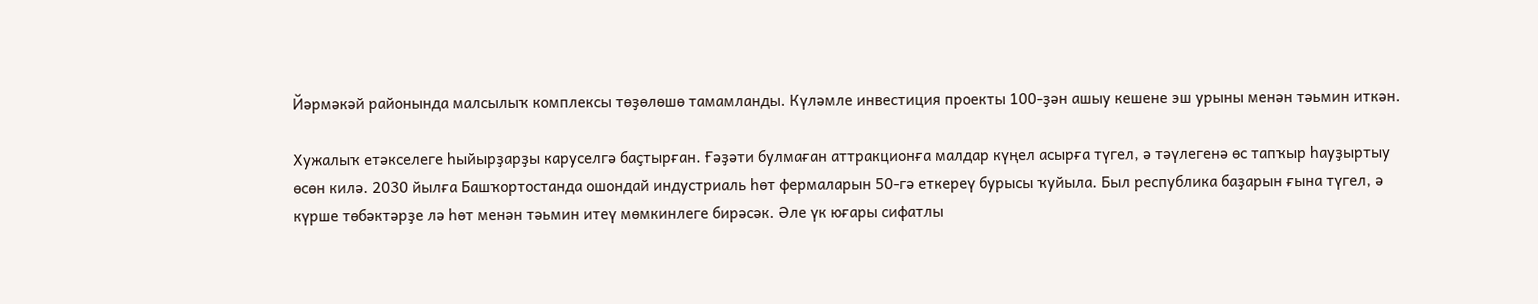Йәрмәкәй районында малсылыҡ комплексы төҙөлөшө тамамланды. Күләмле инвестиция проекты 100-ҙән ашыу кешене эш урыны менән тәьмин иткән.

Хужалыҡ етәкселеге һыйырҙарҙы каруселгә баҫтырған. Ғәҙәти булмаған аттракционға малдар күңел асырға түгел, ә тәүлегенә өс тапҡыр һауҙыртыу өсөн килә. 2030 йылға Башҡортостанда ошондай индустриаль һөт фермаларын 50-гә еткереү бурысы ҡуйыла. Был республика баҙарын ғына түгел, ә күрше төбәктәрҙе лә һөт менән тәьмин итеү мөмкинлеге бирәсәк. Әле үк юғары сифатлы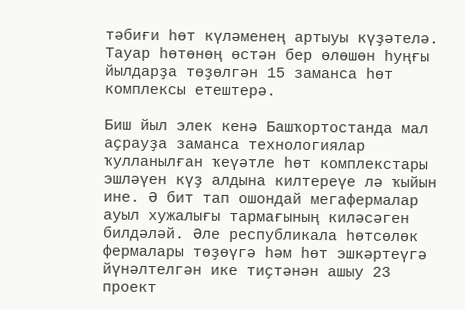тәбиғи һөт күләменең артыуы күҙәтелә. Тауар һөтөнөң өстән бер өлөшөн һуңғы йылдарҙа төҙөлгән 15 заманса һөт комплексы етештерә.

Биш йыл элек кенә Башҡортостанда мал аҫрауҙа заманса технологиялар ҡулланылған ҡеүәтле һөт комплекстары эшләүен күҙ алдына килтереүе лә ҡыйын ине. Ә бит тап ошондай мегафермалар ауыл хужалығы тармағының киләсәген билдәләй. Әле республикала һөтсөлөк фермалары төҙөүгә һәм һөт эшкәртеүгә йүнәлтелгән ике тиҫтәнән ашыу 23 проект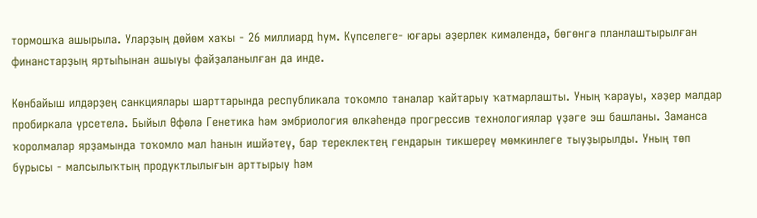тормошҡа ашырыла. Уларҙың дөйөм хаҡы - 26 миллиард һум. Күпселеге- юғары әҙерлек кимәлендә, бөгөнгә планлаштырылған финанстарҙың яртыһынан ашыуы файҙаланылған да инде.

Көнбайыш илдәрҙең санкциялары шарттарында республикала тоҡомло таналар ҡайтарыу ҡатмарлашты. Уның ҡарауы, хәҙер малдар пробиркала үрсетелә. Быйыл Өфөлә Генетика һәм эмбриология өлкәһендә прогрессив технологиялар үҙәге эш башланы. Заманса ҡоролмалар ярҙамында тоҡомло мал һанын ишйәтеү, бар тереклектең гендарын тикшереү мөмкинлеге тыуҙырылды. Уның төп бурысы - малсылыҡтың продуктлылығын арттырыу һәм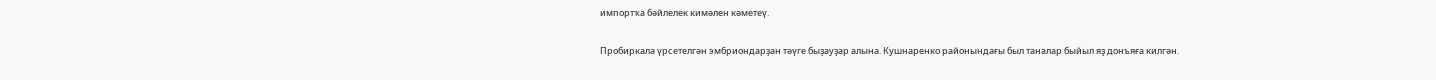импортҡа бәйлелек кимәлен кәметеү.

Пробиркала үрсетелгән эмбриондарҙан тәүге быҙауҙар алына. Кушнаренко районындағы был таналар быйыл яҙ донъяға килгән.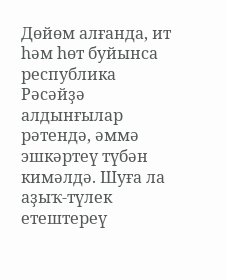Дөйөм алғанда, ит һәм һөт буйынса республика Рәсәйҙә алдынғылар рәтендә, әммә эшкәртеү түбән кимәлдә. Шуға ла аҙыҡ-түлек етештереү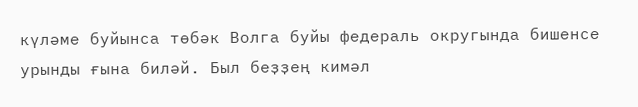күләме буйынса төбәк Волга буйы федераль округында бишенсе урынды ғына биләй. Был беҙҙең кимәл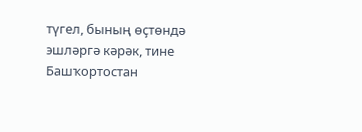түгел, бының өҫтөндә эшләргә кәрәк, тине Башҡортостан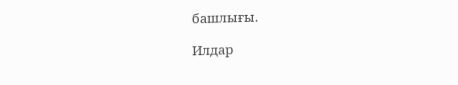башлығы.

Илдар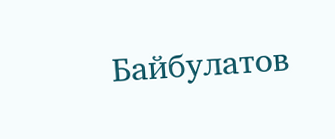Байбулатов